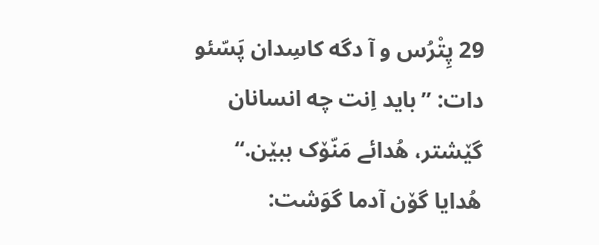29 پِتْرُس و آ دگه کاسِدان پَسّئو دات: ”باید اِنت چه انسانان گێشتر، هُدائے مَنّۆک ببێن.“
هُدایا گۆن آدما گوَشت: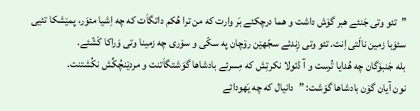”تئو وتی جَنئے هبر گۆش داشت و هما درچکئے بَر وارت که من ترا هُکم داتگاَت که چه اِشیا مئوَر، پمێشکا تئیی سئوَبا زمین نالَتی اِنت. تئو وتی زِندئے سجّهێن رۆچان په سکّی و سۆری چه زمینا وتی وَراکا کَشّئے.
بله جَنبۆگان چه هُدایا تُرست و آ ڈئولا نکرتِش که مِسرئے بادشاها گوَشتگاَتنت و مردێنچُکِّش نکُشتنت.
نون آیان گۆن بادشاها گوَشت: ”دانیال که چه یَهودائے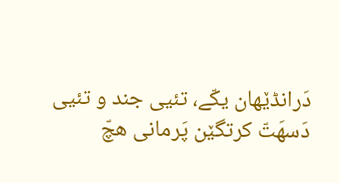دَرانڈێهان یکّے، تئیی جند و تئیی دَسهَتّ کرتگێن پَرمانی هچّ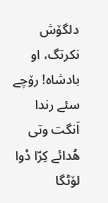دلگۆش نکرتگ، او بادشاه! رۆچے سئے رندا اَنگت وتی هُدائے کِرّا دْوا لۆٹگا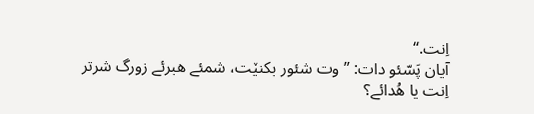اِنت.“
آیان پَسّئو دات: ”وت شئور بکنێت، شمئے هبرئے زورگ شرتر اِنت یا هُدائے؟